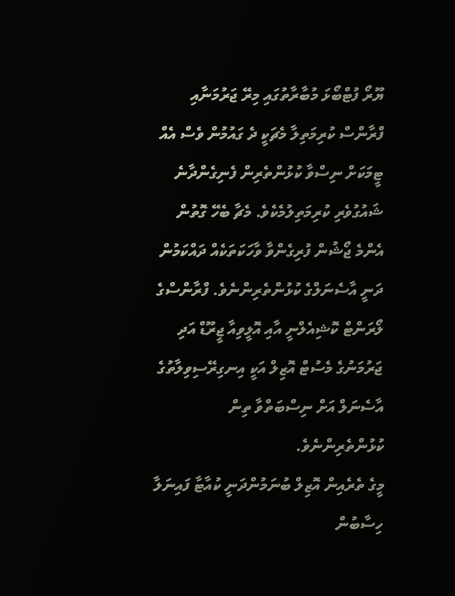ޔޫރޯ ފުޓްބޯޅަ މުބާރާތުގައި މިރޭ ޖަރުމަނާއި ފްރާންސް ކުރިމަތިލާ މެޗަކީ ދެ ގައުމުން ވެސް އެއް ޓީމަކަށް ނިސްވާ ކުޅުންތެރިން ފެނިގެންދާނެ ޝައުގުވެރި ކުރިމަތިލުމެކެވެ. މެޗާ ބެހޭ ގޮތުން އެންމެ ޖޯޝުން ފުރިގެންވާ ވާހަކަތަކެއް ދައްކަމުން ދަނީ އާސެނަލްގެ ކުޅުންތެރިންނެވެ. ފްރާންސްގެ ލޯރަންޓް ކޮޝިއެލްނީ އާއި އޮލީވިއާ ޖީރޫޑް އަދި ޖަރުމަނުގެ މެސުޓް އޮޒިލް އަކީ އިނގިރޭސިވިލާތުގެ އާސެނަލް އަށް ނިސްބަތްވާ ތިން ކުޅުންތެރިންނެވެ.
މީގެ ތެރެއިން އޮޒިލް ބުނަމުންދަނީ ކުއާޓާ ފައިނަލާ ހިސާބުން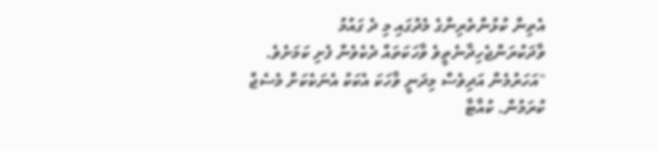އެތިން ކުޅުންތެރިންގެ މެދުގައި މި ދެ ގައުމު ވާދަކުރަންޖެހިދާނެތީވެ ވާހަކަތައް ދެކެވެން ފެށި ކަމަށެވެ.
"އަހަރުމެން އަދިވެސް މިދަނީ ވާހަކަ އެކަކު އެނަކެކަށް މެސެޖް ކުރަމުން. ކުއާޓާ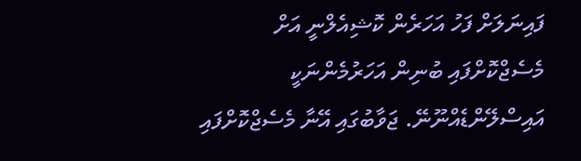ފައިނަލަށް ފަހު އަހަރެން ކޮޝިއެލްނީ އަށް މެސެޖްކޮށްފައި ބުނިން އަހަރުމެންނަކީ އައިސްލޭންޑެއްނޫނޭ. ޖަވާބުގައި އޭނާ މެސެޖްކޮށްފައި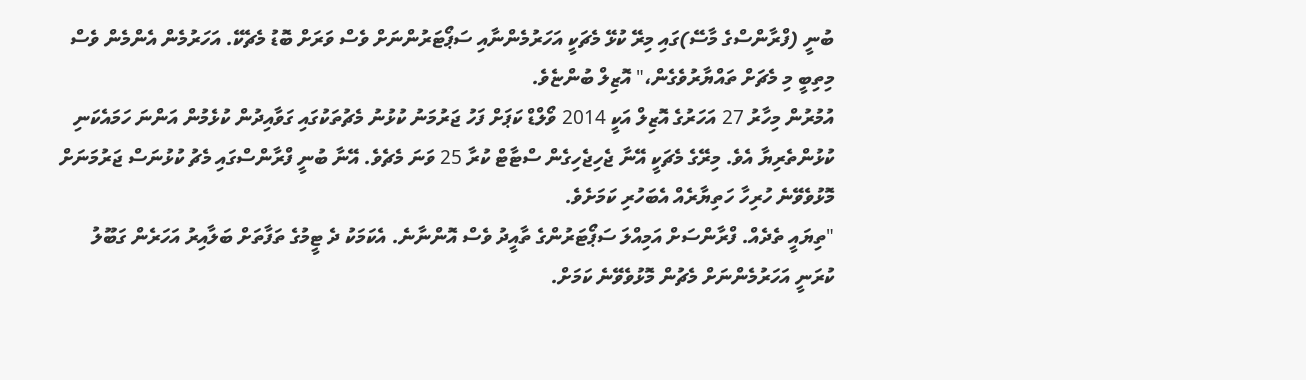ބުނީ (ފްރާންސްގެ މާސޭ)ގައި މިރޭ ކުޅޭ މެޗަކީ އަހަރުމެންނާއި ސަޕޯޓަރުންނަށް ވެސް ވަރަށް ބޮޑު މެޗެކޭ. އަހަރުމެން އެންމެން ވެސް މިތިބީ މި މެޗަށް ތައްޔާރުވެގެން،" އޮޒިލް ބުންޏެވެ.
އުމުރުން މިހާރު 27 އަހަރުގެ އޮޒިލް އަކީ 2014 ވޯލްޑް ކަޕަށް ފަހު ޖަރުމަނު ކުޅުނު މެޗުތަކުގައި ގަވާއިދުން ކުޅެމުން އަންނަ ހަމައެކަނި ކުޅުންތެރިޔާ އެވެ. މިރޭގެ މެޗަކީ އޭނާ ޖެހިޖެހިގެން ސްޓާޓް ކުރާ 25 ވަނަ މެޗެވެ. އޭނާ ބުނީ ފްރާންސްގައި މެޗު ކުޅުނަސް ޖަރުމަނަށް މޮޅުވެވޭނެ ހުރިހާ ހަތިޔާރެއް އެބަހުރި ކަމަށެވެ.
"ތިޔައީ ތެދެއް. ފްރާންސަށް އަމިއްލަ ސަޕޯޓަރުންގެ ތާއީދު ވެސް އޮންނާނެ. އެކަމަކު ދެ ޓީމުގެ ތަފާތަށް ބަލާއިރު އަހަރެން ގަބޫލު ކުރަނީ އަހަރުމެންނަށް މެޗުން މޮޅުވެވޭނެ ކަމަށް.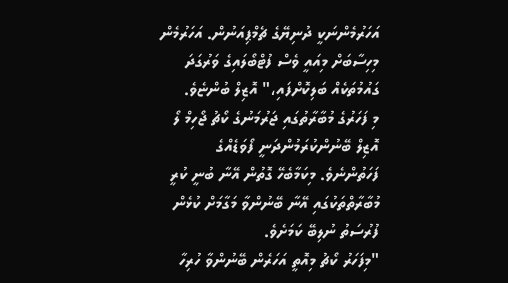އަހަރުމެންނަކީ ދުނިޔޭގެ ޗެމްޕިއަނުން. އަހަރުމެން މިހިސާބަށް މިއައީ ވެސް ފުޓްބޯލައިގެ ވަރުގަދަ ގައުމުތަކެއް ބަލިކޮށްފައި،" އޮޒިލް ބުންޏެވެ.
މި ފަހަރުގެ މުބާރާތުގައި ޖަރުމަނުގެ ކޯޗު ޖޯހިމް ލޯ އޮޒިލް ބޭނުންކުރަމުންދަނީ ފޯވަޑެއްގެ ފަހަތުންނެވެ. މިކަމާބެހޭ ގޮތުން އޭނާ ބުނީ ކުރީ މުބާރާތްތަކުގައި އޭނާ ބޭނުންވާ މަގާމަށް ކުޅެން ފުރުސަތު ނުލިބޭ ކަމަށެވެ.
"މިފަހަރު ކޯޗު މިއޮތީ އަހަރެން ބޭނުންވާ ހުރިހާ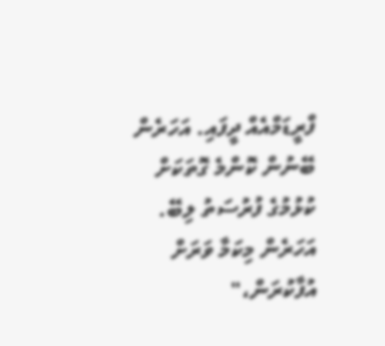ފްރީޑަމްއެއް ދީފައި. އަހަރެން ބޭނުން ކޮންމެ ގޮތަކަށް ކުޅުމުގެ ފުރުސަތު ލިބޭ. އަހަރެން މިކަމާ ވަރަށް އުފާކުރަން،"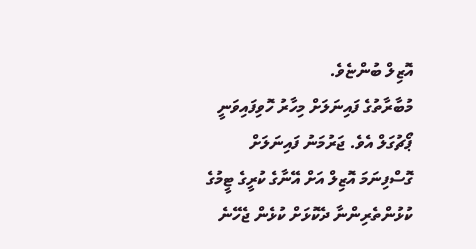އޮޒިލް ބުންޏެވެ.
މުބާރާތުގެ ފައިނަލަށް މިހާރު ހޮވިފައިވަނީ ޕޯޗުގަލް އެވެ. ޖަރުމަނު ފައިނަލަށް ގޮސްފިނަމަ އޮޒިލް އަށް އޭނާގެ ކުރީގެ ޓީމުގެ ކުޅުންތެރިންނާ ދެކޮޅަށް ކުޅެން ޖެހޭނެ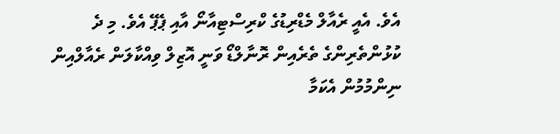އެވެ. އެއީ ރެއާލް މެޑްރިޑުގެ ކްރިސްޓިއާނޯ އާއި ޕެޕޭ އެވެ. މި ދެ ކުޅުންތެރިންގެ ތެރެއިން ރޮނާލްޑޯ ވަނީ އޮޒިލް ވިއްކާލަން ރެއާލްއިން ނިންމުމުން އެކަމާ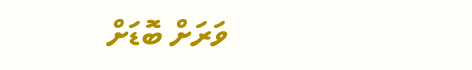ވަރަށް ބޮޑަށް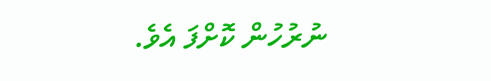ނުރުހުން ކޮށްފަ އެވެ.